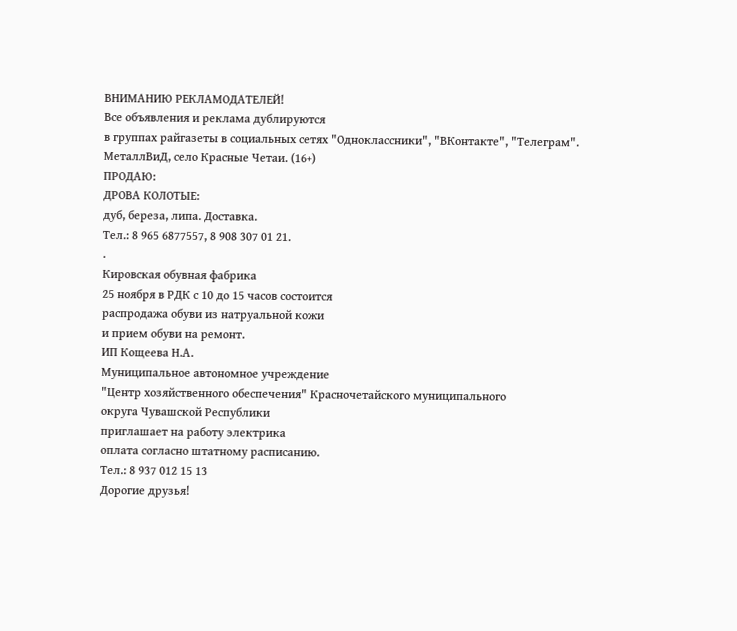ВНИМАНИЮ РЕКЛАМОДАТЕЛЕЙ!
Все объявления и реклама дублируются
в группах райгазеты в социальных сетях "Одноклассники", "ВКонтакте", "Телеграм".
МеталлВиД, село Красные Четаи. (16+)
ПРОДАЮ:
ДРОВА КОЛОТЫЕ:
дуб, береза, липа. Доставка.
Тел.: 8 965 6877557, 8 908 307 01 21.
.
Кировская обувная фабрика
25 ноября в РДК с 10 до 15 часов состоится
распродажа обуви из натруальной кожи
и прием обуви на ремонт.
ИП Кощеева Н.А.
Муниципальное автономное учреждение
"Центр хозяйственного обеспечения" Красночетайского муниципального
округа Чувашской Республики
приглашает на работу электрика
оплата согласно штатному расписанию.
Тел.: 8 937 012 15 13
Дорогие друзья!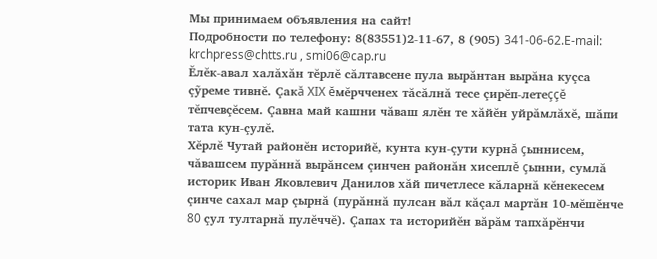Мы принимаем объявления на сайт!
Подробности по телефону: 8(83551)2-11-67, 8 (905) 341-06-62.E-mail: krchpress@chtts.ru , smi06@cap.ru
Ĕлĕк-авал халăхăн тĕрлĕ сăлтавсене пула вырăнтан вырăна куçса çỹреме тивнĕ. Çакă XIX ĕмĕрчченех тăсăлнă тесе çирĕп-летеççĕ тĕпчевçĕсем. Çавна май кашни чăваш ялĕн те хăйĕн уйрăмлăхĕ, шăпи тата кун-çулĕ.
Хĕрлĕ Чутай районĕн историйĕ, кунта кун-çути курнă çыннисем, чăвашсем пурăннă вырăнсем çинчен районăн хисеплĕ çынни, сумлă историк Иван Яковлевич Данилов хăй пичетлесе кăларнă кĕнекесем çинче сахал мар çырнă (пурăннă пулсан вăл кăçал мартăн 10-мĕшĕнче 80 çул тултарнă пулĕччĕ). Çапах та историйĕн вăрăм тапхăрĕнчи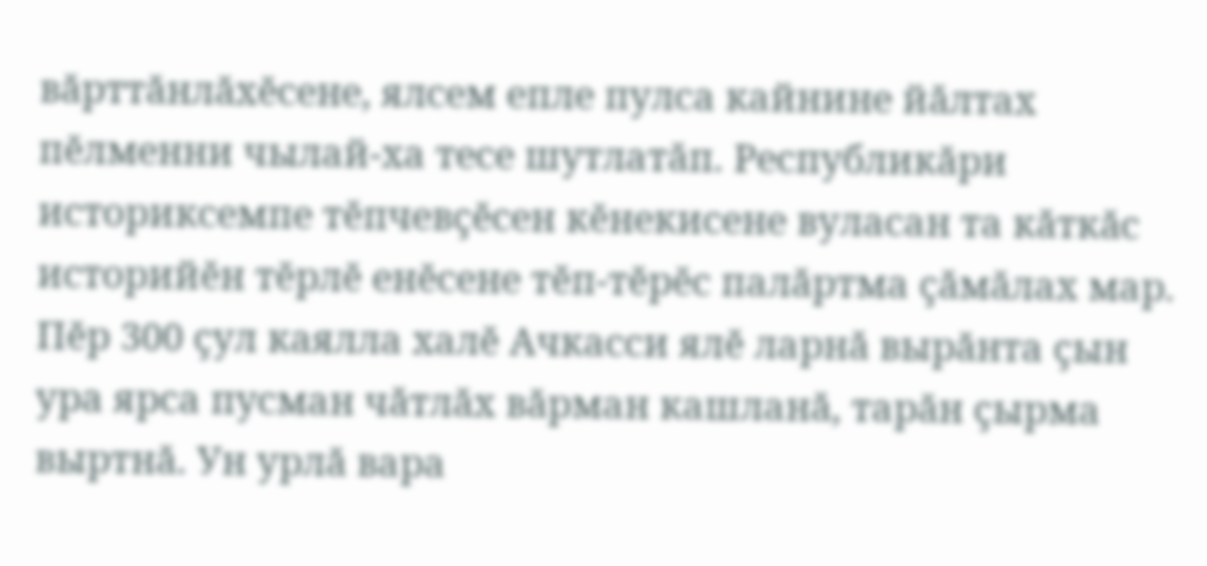вăрттăнлăхĕсене, ялсем епле пулса кайнине йăлтах пĕлменни чылай-ха тесе шутлатăп. Республикăри историксемпе тĕпчевçĕсен кĕнекисене вуласан та кăткăс историйĕн тĕрлĕ енĕсене тĕп-тĕрĕс палăртма çăмăлах мар.
Пĕр 300 çул каялла халĕ Ачкасси ялĕ ларнă вырăнта çын ура ярса пусман чăтлăх вăрман кашланă, тарăн çырма выртнă. Ун урлă вара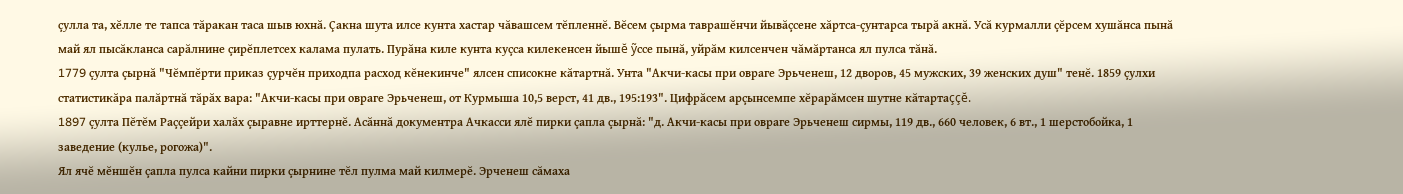çулла та, хĕлле те тапса тăракан таса шыв юхнă. Çакна шута илсе кунта хастар чăвашсем тĕпленнĕ. Вĕсем çырма таврашĕнчи йывăçсене хăртса-çунтарса тырă акнă. Усă курмалли çĕрсем хушăнса пынă май ял пысăкланса сарăлнине çирĕплетсех калама пулать. Пурăна киле кунта куçса килекенсен йышĕ ỹссе пынă, уйрăм килсенчен чăмăртанса ял пулса тăнă.
1779 çулта çырнă "Чĕмпĕрти приказ çурчĕн приходпа расход кĕнекинче" ялсен списокне кăтартнă. Унта "Акчи-касы при овраге Эрьченеш, 12 дворов, 45 мужских, 39 женских душ" тенĕ. 1859 çулхи статистикăра палăртнă тăрăх вара: "Акчи-касы при овраге Эрьченеш, от Курмыша 10,5 верст, 41 дв., 195:193". Цифрăсем арçынсемпе хĕрарăмсен шутне кăтартаççĕ.
1897 çулта Пĕтĕм Раççейри халăх çыравне ирттернĕ. Асăннă документра Ачкасси ялĕ пирки çапла çырнă: "д. Акчи-касы при овраге Эрьченеш сирмы, 119 дв., 660 человек, 6 вт., 1 шерстобойка, 1 заведение (кулье, рогожа)".
Ял ячĕ мĕншĕн çапла пулса кайни пирки çырнине тĕл пулма май килмерĕ. Эрченеш сăмаха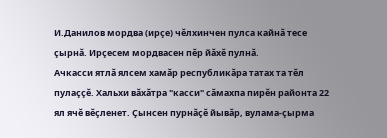И.Данилов мордва (ирçе) чĕлхинчен пулса кайнă тесе çырнă. Ирçесем мордвасен пĕр йăхĕ пулнă.
Ачкасси ятлă ялсем хамăр республикăра татах та тĕл пулаççĕ. Хальхи вăхăтра "касси" сăмахпа пирĕн районта 22 ял ячĕ вĕçленет. Çынсен пурнăçĕ йывăр, вулама-çырма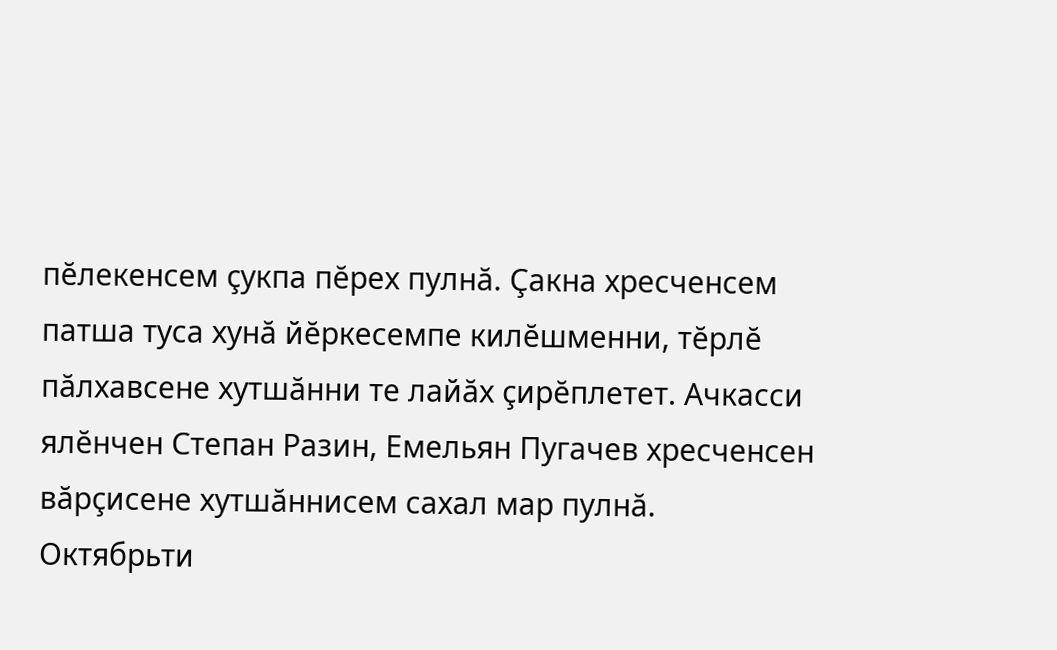пĕлекенсем çукпа пĕрех пулнă. Çакна хресченсем патша туса хунă йĕркесемпе килĕшменни, тĕрлĕ пăлхавсене хутшăнни те лайăх çирĕплетет. Ачкасси ялĕнчен Степан Разин, Емельян Пугачев хресченсен вăрçисене хутшăннисем сахал мар пулнă.
Октябрьти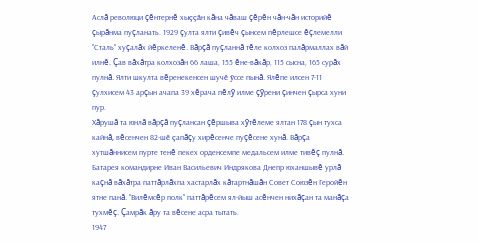Аслă революци çĕнтернĕ хыççăн кăна чăваш çĕрĕн чăн-чăн историйĕ çырăнма пуçланать. 1929 çулта ялти çивĕч çынсем пĕрлешсе ĕçлемелли "Сталь" хуçалăх йĕркеленĕ. Вăрçă пуçланнă тĕле колхоз палăрмаллах вăй илнĕ. Çав вăхăтра колхозăн 66 лаша, 155 ĕне-вăкăр, 115 сысна, 165 сурăх пулнă. Ялти шкулта вĕренекенсен шучĕ ỹссе пынă. Ялĕпе илсен 7-11 çулхисем 43 арçын ачапа 39 хĕрача пĕлỹ илме çỹрени çинчен çырса хуни пур.
Хăрушă та юнлă вăрçă пуçлансан çĕршыва хỹтĕлеме ялтан 178 çын тухса кайнă, вĕсенчен 82-шĕ çапăçу хирĕсенче пуçĕсене хунă. Вăрçа хутшăннисем пурте тенĕ пекех орденсемпе медальсем илме тивĕç пулнă. Батарея командирне Иван Васильевич Индрякова Днепр юханшывĕ урлă каçнă вăхăтра паттăрлăхпа хастарлăх кăтартнăшăн Совет Союзĕн Геройĕн ятне панă. "Вилĕмсĕр полк" паттăрĕсем ял-йыш асĕнчен нихăçан та манăçа тухмĕç. Çамрăк ăру та вĕсене асра тытать.
1947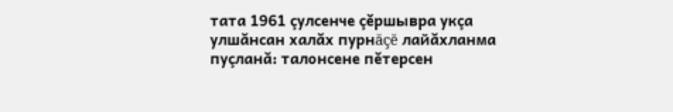тата 1961 çулсенче çĕршывра укçа улшăнсан халăх пурнăçĕ лайăхланма пуçланă: талонсене пĕтерсен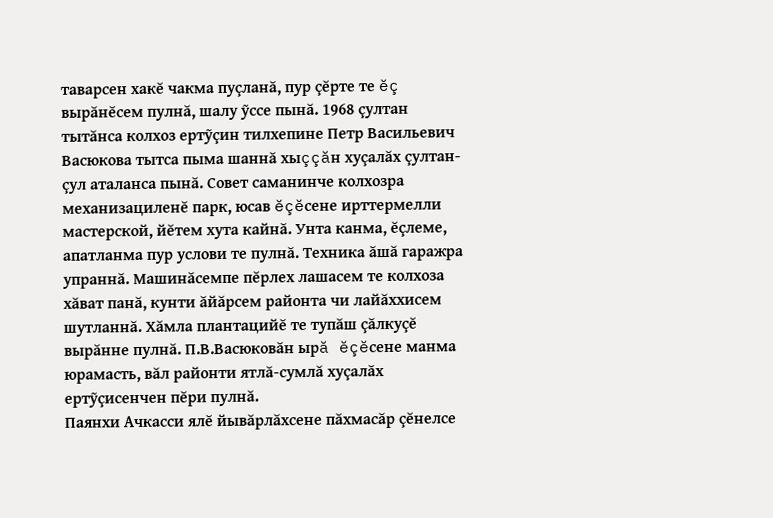таварсен хакĕ чакма пуçланă, пур çĕрте те ĕç вырăнĕсем пулнă, шалу ỹссе пынă. 1968 çултан тытăнса колхоз ертỹçин тилхепине Петр Васильевич Васюкова тытса пыма шаннă хыççăн хуçалăх çултан-çул аталанса пынă. Совет саманинче колхозра механизациленĕ парк, юсав ĕçĕсене ирттермелли мастерской, йĕтем хута кайнă. Унта канма, ĕçлеме, апатланма пур услови те пулнă. Техника ăшă гаражра упраннă. Машинăсемпе пĕрлех лашасем те колхоза хăват панă, кунти ăйăрсем районта чи лайăххисем шутланнă. Хăмла плантацийĕ те тупăш çăлкуçĕ вырăнне пулнă. П.В.Васюковăн ырă ĕçĕсене манма юрамасть, вăл районти ятлă-сумлă хуçалăх ертỹçисенчен пĕри пулнă.
Паянхи Ачкасси ялĕ йывăрлăхсене пăхмасăр çĕнелсе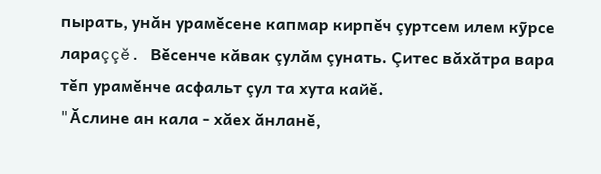пырать, унăн урамĕсене капмар кирпĕч çуртсем илем кỹрсе лараççĕ. Вĕсенче кăвак çулăм çунать. Çитес вăхăтра вара тĕп урамĕнче асфальт çул та хута кайĕ.
"Ăслине ан кала - хăех ăнланĕ,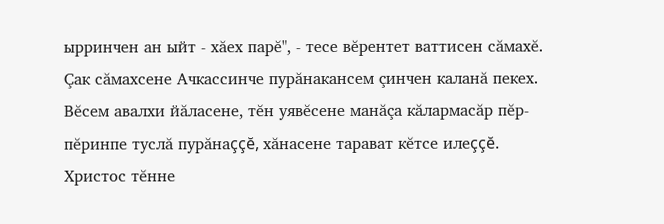ырринчен ан ыйт - хăех парĕ", - тесе вĕрентет ваттисен сăмахĕ. Çак сăмахсене Ачкассинче пурăнакансем çинчен каланă пекех. Вĕсем авалхи йăласене, тĕн уявĕсене манăçа кăлармасăр пĕр-пĕринпе туслă пурăнаççĕ, хăнасене тарават кĕтсе илеççĕ. Христос тĕнне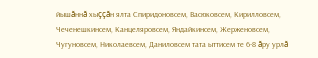йышăннă хыççăн ялта Спиридоновсем, Васюковсем, Кирилловсем, Чеченешкинсем, Канцеляровсем, Яндайкинсем, Жерженовсем, Чугуновсем, Николаевсем, Даниловсем тата ыттисем те 6-8 ăру урлă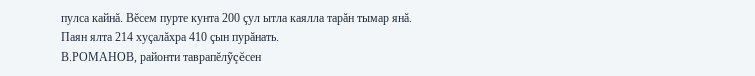пулса кайнă. Вĕсем пурте кунта 200 çул ытла каялла тарăн тымар янă. Паян ялта 214 хуçалăхра 410 çын пурăнать.
В.РОМАНОВ, районти таврапĕлỹçĕсен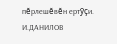пĕрлешĕвĕн ертỹçи.
И.ДАНИЛОВ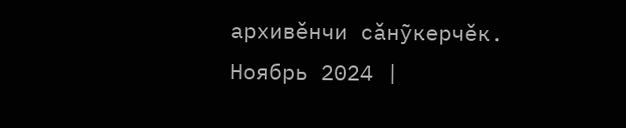архивĕнчи сăнỹкерчĕк.
Ноябрь 2024 |